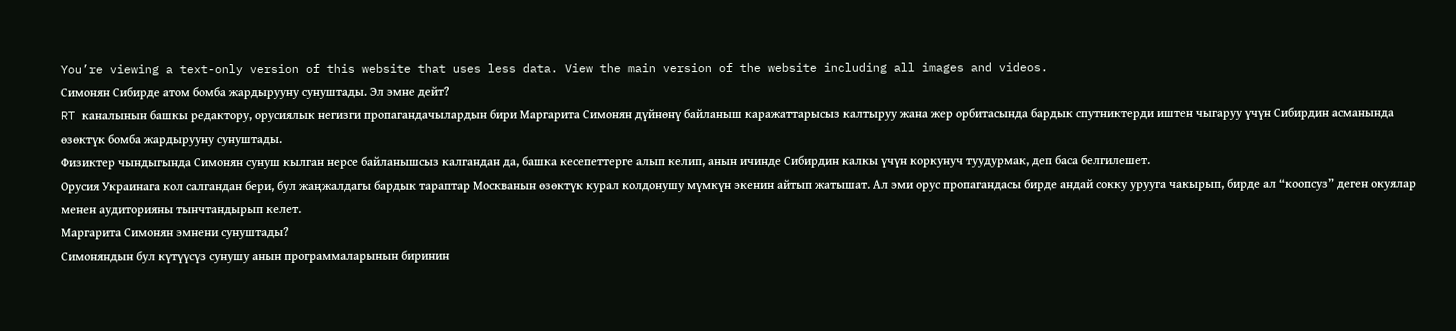You’re viewing a text-only version of this website that uses less data. View the main version of the website including all images and videos.
Симонян Сибирде атом бомба жардырууну сунуштады. Эл эмне дейт?
RT каналынын башкы редактору, орусиялык негизги пропагандачылардын бири Маргарита Симонян дүйнөнү байланыш каражаттарысыз калтыруу жана жер орбитасында бардык спутниктерди иштен чыгаруу үчүн Сибирдин асманында өзөктүк бомба жардырууну сунуштады.
Физиктер чындыгында Симонян сунуш кылган нерсе байланышсыз калгандан да, башка кесепеттерге алып келип, анын ичинде Сибирдин калкы үчүн коркунуч туудурмак, деп баса белгилешет.
Орусия Украинага кол салгандан бери, бул жаңжалдагы бардык тараптар Москванын өзөктүк курал колдонушу мүмкүн экенин айтып жатышат. Ал эми орус пропагандасы бирде андай сокку урууга чакырып, бирде ал “коопсуз” деген окуялар менен аудиторияны тынчтандырып келет.
Маргарита Симонян эмнени сунуштады?
Симоняндын бул күтүүсүз сунушу анын программаларынын биринин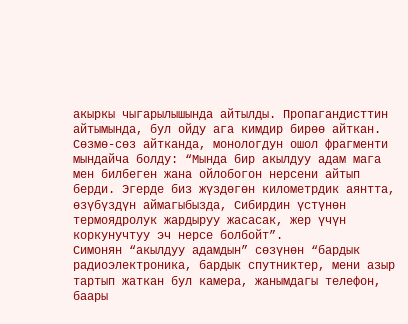акыркы чыгарылышында айтылды. Пропагандисттин айтымында, бул ойду ага кимдир бирөө айткан. Сөзмө-сөз айтканда, монологдун ошол фрагменти мындайча болду: “Мында бир акылдуу адам мага мен билбеген жана ойлобогон нерсени айтып берди. Эгерде биз жүздөгөн километрдик аянтта, өзүбүздүн аймагыбызда, Сибирдин үстүнөн термоядролук жардыруу жасасак, жер үчүн коркунучтуу эч нерсе болбойт”.
Симонян “акылдуу адамдын” сөзүнөн “бардык радиоэлектроника, бардык спутниктер, мени азыр тартып жаткан бул камера, жанымдагы телефон, баары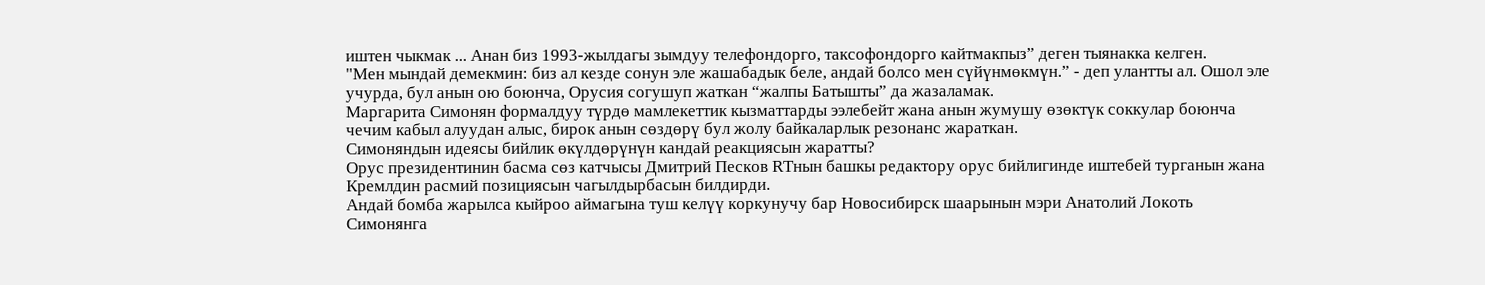иштен чыкмак ... Анан биз 1993-жылдагы зымдуу телефондорго, таксофондорго кайтмакпыз” деген тыянакка келген.
"Мен мындай демекмин: биз ал кезде сонун эле жашабадык беле, андай болсо мен сүйүнмөкмүн.” - деп улантты ал. Ошол эле учурда, бул анын ою боюнча, Орусия согушуп жаткан “жалпы Батышты” да жазаламак.
Маргарита Симонян формалдуу түрдө мамлекеттик кызматтарды ээлебейт жана анын жумушу өзөктүк соккулар боюнча чечим кабыл алуудан алыс, бирок анын сөздөрү бул жолу байкаларлык резонанс жараткан.
Симоняндын идеясы бийлик өкүлдөрүнүн кандай реакциясын жаратты?
Орус президентинин басма сөз катчысы Дмитрий Песков RTнын башкы редактору орус бийлигинде иштебей турганын жана Кремлдин расмий позициясын чагылдырбасын билдирди.
Андай бомба жарылса кыйроо аймагына туш келүү коркунучу бар Новосибирск шаарынын мэри Анатолий Локоть Симонянга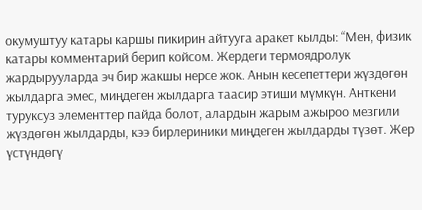окумуштуу катары каршы пикирин айтууга аракет кылды: “Мен, физик катары комментарий берип койсом. Жердеги термоядролук жардырууларда эч бир жакшы нерсе жок. Анын кесепеттери жүздөгөн жылдарга эмес, миңдеген жылдарга таасир этиши мүмкүн. Анткени туруксуз элементтер пайда болот, алардын жарым ажыроо мезгили жүздөгөн жылдарды, кээ бирлериники миңдеген жылдарды түзөт. Жер үстүндөгү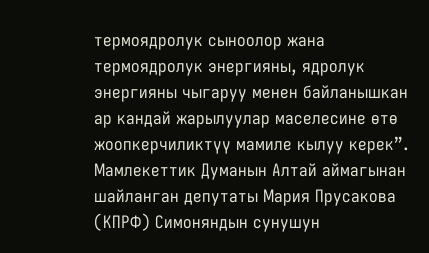термоядролук сыноолор жана термоядролук энергияны, ядролук энергияны чыгаруу менен байланышкан ар кандай жарылуулар маселесине өтө жоопкерчиликтүү мамиле кылуу керек”.
Мамлекеттик Думанын Алтай аймагынан шайланган депутаты Мария Прусакова (КПРФ) Симоняндын сунушун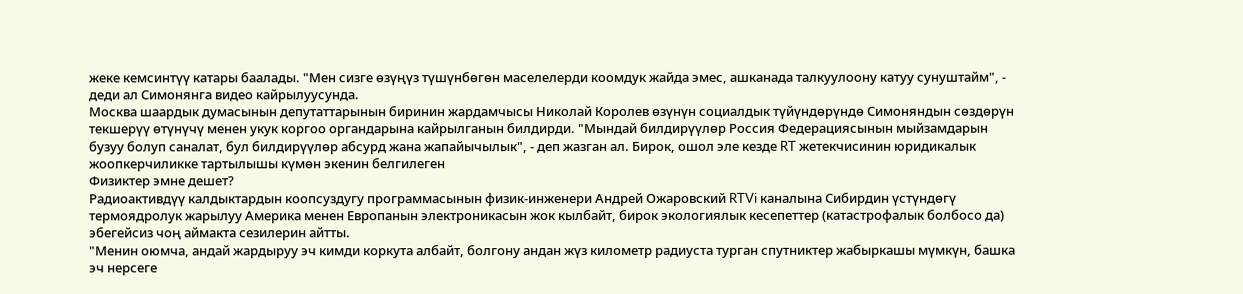жеке кемсинтүү катары баалады. "Мен сизге өзүңүз түшүнбөгөн маселелерди коомдук жайда эмес, ашканада талкуулоону катуу сунуштайм", - деди ал Симонянга видео кайрылуусунда.
Москва шаардык думасынын депутаттарынын биринин жардамчысы Николай Королев өзүнүн социалдык түйүндөрүндө Симоняндын сөздөрүн текшерүү өтүнүчү менен укук коргоо органдарына кайрылганын билдирди. "Мындай билдирүүлөр Россия Федерациясынын мыйзамдарын бузуу болуп саналат, бул билдирүүлөр абсурд жана жапайычылык", - деп жазган ал. Бирок, ошол эле кезде RT жетекчисинин юридикалык жоопкерчиликке тартылышы күмөн экенин белгилеген
Физиктер эмне дешет?
Радиоактивдүү калдыктардын коопсуздугу программасынын физик-инженери Андрей Ожаровский RTVi каналына Сибирдин үстүндөгү термоядролук жарылуу Америка менен Европанын электроникасын жок кылбайт, бирок экологиялык кесепеттер (катастрофалык болбосо да) эбегейсиз чоң аймакта сезилерин айтты.
"Менин оюмча, андай жардыруу эч кимди коркута албайт, болгону андан жүз километр радиуста турган спутниктер жабыркашы мүмкүн, башка эч нерсеге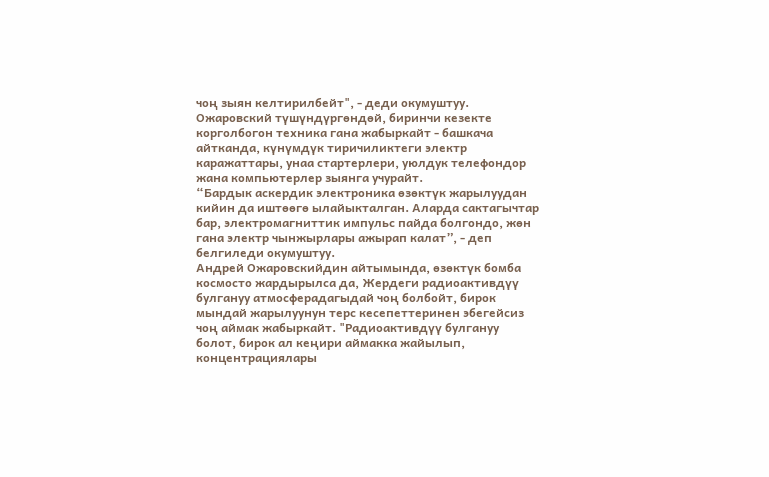чоң зыян келтирилбейт", - деди окумуштуу. Ожаровский түшүндүргөндөй, биринчи кезекте корголбогон техника гана жабыркайт - башкача айтканда, күнүмдүк тиричиликтеги электр каражаттары, унаа стартерлери, уюлдук телефондор жана компьютерлер зыянга учурайт.
“Бардык аскердик электроника өзөктүк жарылуудан кийин да иштөөгө ылайыкталган. Аларда сактагычтар бар, электромагниттик импульс пайда болгондо, жөн гана электр чынжырлары ажырап калат”, - деп белгиледи окумуштуу.
Андрей Ожаровскийдин айтымында, өзөктүк бомба космосто жардырылса да, Жердеги радиоактивдүү булгануу атмосферадагыдай чоң болбойт, бирок мындай жарылуунун терс кесепеттеринен эбегейсиз чоң аймак жабыркайт. "Радиоактивдүү булгануу болот, бирок ал кеңири аймакка жайылып, концентрациялары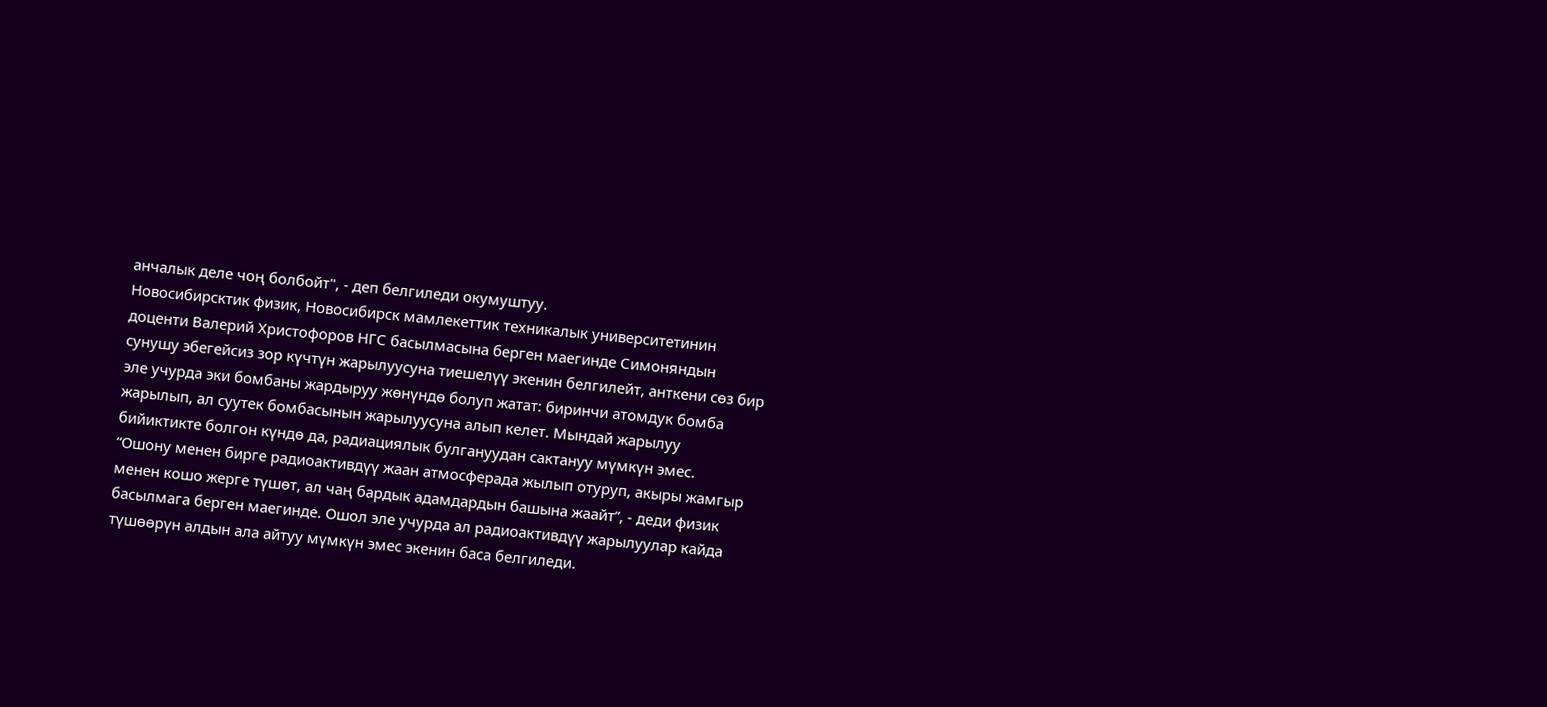анчалык деле чоң болбойт", - деп белгиледи окумуштуу.
Новосибирсктик физик, Новосибирск мамлекеттик техникалык университетинин доценти Валерий Христофоров НГС басылмасына берген маегинде Симоняндын сунушу эбегейсиз зор күчтүн жарылуусуна тиешелүү экенин белгилейт, анткени сөз бир эле учурда эки бомбаны жардыруу жөнүндө болуп жатат: биринчи атомдук бомба жарылып, ал суутек бомбасынын жарылуусуна алып келет. Мындай жарылуу бийиктикте болгон күндө да, радиациялык булгануудан сактануу мүмкүн эмес.
“Ошону менен бирге радиоактивдүү жаан атмосферада жылып отуруп, акыры жамгыр менен кошо жерге түшөт, ал чаң бардык адамдардын башына жаайт”, - деди физик басылмага берген маегинде. Ошол эле учурда ал радиоактивдүү жарылуулар кайда түшөөрүн алдын ала айтуу мүмкүн эмес экенин баса белгиледи.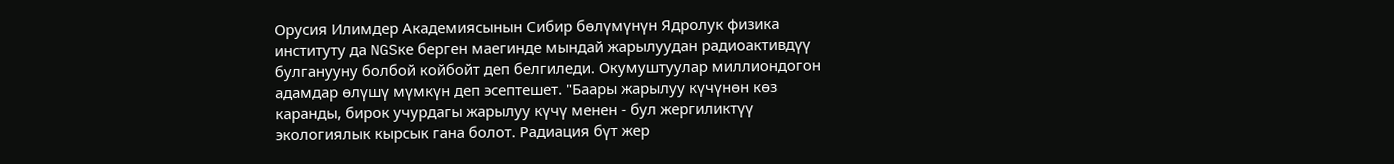Орусия Илимдер Академиясынын Сибир бөлүмүнүн Ядролук физика институту да NGSке берген маегинде мындай жарылуудан радиоактивдүү булганууну болбой койбойт деп белгиледи. Окумуштуулар миллиондогон адамдар өлүшү мүмкүн деп эсептешет. "Баары жарылуу күчүнөн көз каранды, бирок учурдагы жарылуу күчү менен - бул жергиликтүү экологиялык кырсык гана болот. Радиация бүт жер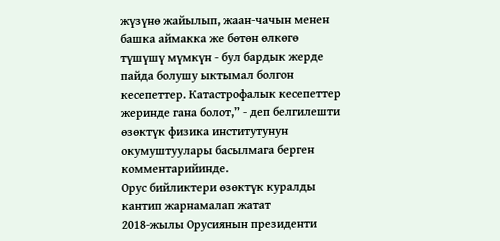жүзүнө жайылып, жаан-чачын менен башка аймакка же бөтөн өлкөгө түшүшү мүмкүн - бул бардык жерде пайда болушу ыктымал болгон кесепеттер. Катастрофалык кесепеттер жеринде гана болот,” - деп белгилешти өзөктүк физика институтунун окумуштуулары басылмага берген комментарийинде.
Орус бийликтери өзөктүк куралды кантип жарнамалап жатат
2018-жылы Орусиянын президенти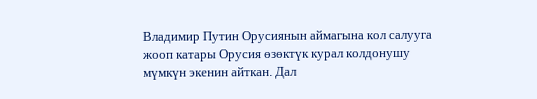Владимир Путин Орусиянын аймагына кол салууга жооп катары Орусия өзөктүк курал колдонушу мүмкүн экенин айткан. Дал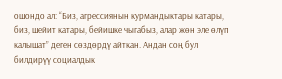ошондо ал: “Биз, агрессиянын курмандыктары катары, биз, шейит катары, бейишке чыгабыз, алар жөн эле өлүп калышат” деген сөздөрдү айткан. Андан соң бул билдирүү социалдык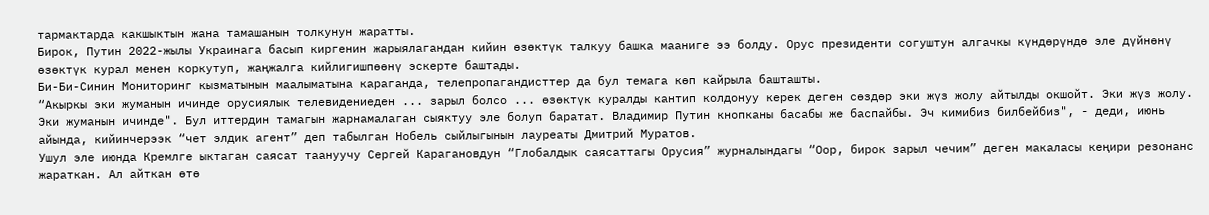тармактарда какшыктын жана тамашанын толкунун жаратты.
Бирок, Путин 2022-жылы Украинага басып киргенин жарыялагандан кийин өзөктүк талкуу башка мааниге ээ болду. Орус президенти согуштун алгачкы күндөрүндө эле дүйнөнү өзөктүк курал менен коркутуп, жаңжалга кийлигишпөөнү эскерте баштады.
Би-Би-Синин Мониторинг кызматынын маалыматына караганда, телепропагандисттер да бул темага көп кайрыла башташты.
“Акыркы эки жуманын ичинде орусиялык телевидениеден ... зарыл болсо ... өзөктүк куралды кантип колдонуу керек деген сөздөр эки жүз жолу айтылды окшойт. Эки жүз жолу. Эки жуманын ичинде". Бул иттердин тамагын жарнамалаган сыяктуу эле болуп баратат. Владимир Путин кнопканы басабы же баспайбы. Эч кимибиз билбейбиз", - деди, июнь айында, кийинчерээк “чет элдик агент” деп табылган Нобель сыйлыгынын лауреаты Дмитрий Муратов.
Ушул эле июнда Кремлге ыктаган саясат таануучу Сергей Карагановдун “Глобалдык саясаттагы Орусия” журналындагы “Оор, бирок зарыл чечим” деген макаласы кеңири резонанс жараткан. Ал айткан өтө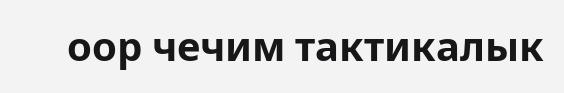оор чечим тактикалык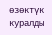өзөктүк куралды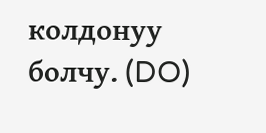колдонуу болчу. (DO)